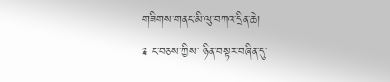གཟིགས་གནང་མི་ལུ་བཀའ་དྲིན་ཆེ།
༉ ང་བཅས་ཀྱིས་ ཉིན་བསྟར་བཞིན་དུ་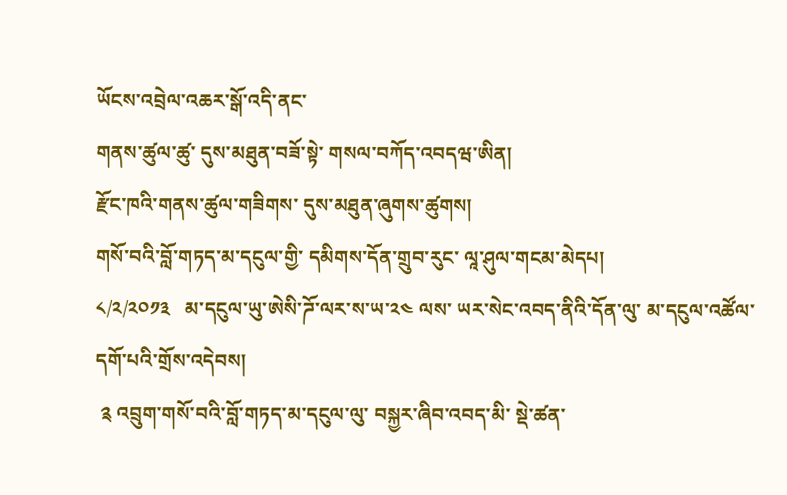ཡོངས་འབྲེལ་འཆར་སྒོ་འདི་ནང་
གནས་ཚུལ་ཚུ་ དུས་མཐུན་བཟོ་སྟེ་ གསལ་བཀོད་འབདཝ་ཨིན།
རྫོང་ཁའི་གནས་ཚུལ་གཟིགས་ དུས་མཐུན་ཞུགས་ཚུགས།
གསོ་བའི་བློ་གཏད་མ་དངུལ་གྱི་ དམིགས་དོན་གྲུབ་རུང་ ལཱ་ཤུལ་གངམ་མེདཔ།
༨/༢/༢༠༡༣   མ་དངུལ་ཡུ་ཨེསི་ཌོ་ལར་ས་ཡ་༢༤ ལས་ ཡར་སེང་འབད་ནིའི་དོན་ལུ་ མ་དངུལ་འཚོལ་དགོ་པའི་གྲོས་འདེབས།
 ༉ འབྲུག་གསོ་བའི་བློ་གཏད་མ་དངུལ་ལུ་ བསྐྱར་ཞིབ་འབད་མི་ སྡེ་ཚན་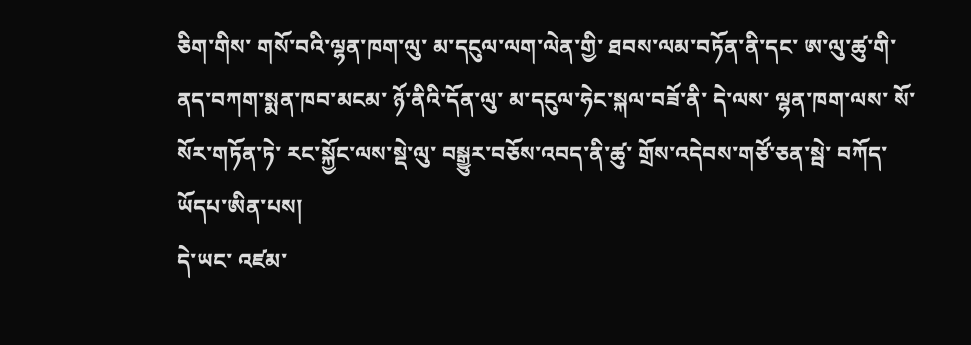ཅིག་གིས་ གསོ་བའི་ལྷན་ཁག་ལུ་ མ་དངུལ་ལག་ལེན་གྱི་ ཐབས་ལམ་བཏོན་ནི་དང་ ཨ་ལུ་ཚུ་གི་ ནད་བཀག་སྨན་ཁབ་མངམ་ ཉོ་ནིའི་དོན་ལུ་ མ་དངུལ་ཧེང་སྐལ་བཟོ་ནི་ དེ་ལས་ ལྷན་ཁག་ལས་ སོ་སོར་གཏོན་ཏེ་ རང་སྐྱོང་ལས་སྡེ་ལུ་ བསྒྱུར་བཅོས་འབད་ནི་ཚུ་ གྲོས་འདེབས་གཙོ་ཅན་སྦེ་ བཀོད་ཡོདཔ་ཨིན་པས།
དེ་ཡང་ འཛམ་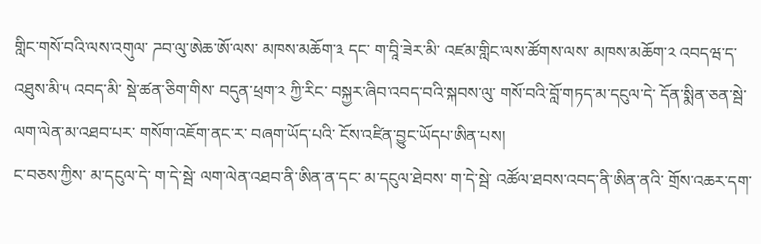གླིང་གསོ་བའི་ལས་འགུལ་ ཌབ་ལུ་ཨེཆ་ཨོ་ལས་ མཁས་མཆོག་༣ དང་ ག་བཱི་ཟེར་མི་ འཛམ་གླིང་ལས་ཚོགས་ལས་ མཁས་མཆོག་༢ འབདཝ་ད་ འཐུས་མི་༥ འབད་མི་ སྡེ་ཚན་ཅིག་གིས་ བདུན་ཕྲག་༢ ཀྱི་རིང་ བསྐྱར་ཞིབ་འབད་བའི་སྐབས་ལུ་ གསོ་བའི་བློ་གཏད་མ་དངུལ་དེ་ དོན་སྨིན་ཅན་སྦེ་ ལག་ལེན་མ་འཐབ་པར་ གསོག་འཇོག་ནང་ར་ བཞག་ཡོད་པའི་ ངོས་འཛིན་བྱུང་ཡོདཔ་ཨིན་པས།
ང་བཅས་ཀྱིས་ མ་དངུལ་དེ་ ག་དེ་སྦེ་ ལག་ལེན་འཐབ་ནི་ཨིན་ན་དང་ མ་དངུལ་ཐེབས་ ག་དེ་སྦེ་ འཚོལ་ཐབས་འབད་ནི་ཨིན་ནའི་ གྲོས་འཆར་དག་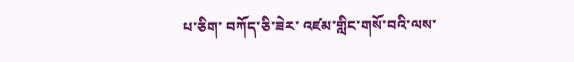པ་ཅིག་ བཀོད་ཅི་ཟེར་ འཛམ་གླིང་གསོ་བའི་ལས་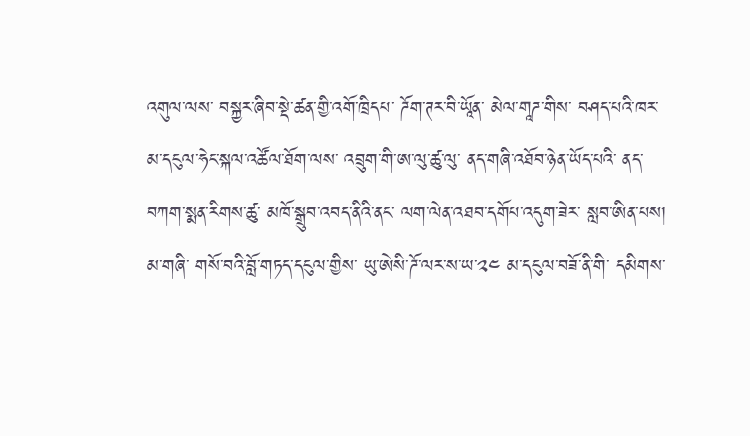འགུལ་ལས་ བསྐྱར་ཞིབ་སྡེ་ཚན་གྱི་འགོ་ཁྲིདཔ་ ཌོག་ཊར་བི་ཡཱོན་ མེལ་གཱཌ་གིས་ བཤད་པའི་ཁར་ མ་དངུལ་ཧེང་སྐལ་འཚོལ་ཐོག་ལས་ འབྲུག་གི་ཨ་ལུ་ཚུ་ལུ་ ནད་གཞི་འཐོབ་ཉེན་ཡོད་པའི་ ནད་བཀག་སྨན་རིགས་ཚུ་ མཁོ་སྒྲུབ་འབད་ནིའི་ནང་ ལག་ལེན་འཐབ་དགོཔ་འདུག་ཟེར་ སླབ་ཨིན་པས།
མ་གཞི་ གསོ་བའི་བློ་གཏད་དངུལ་གྱིས་ ཡུ་ཨེསི་ཌོ་ལར་ས་ཡ་༢༤ མ་དངུལ་བཟོ་ནི་གི་ དམིགས་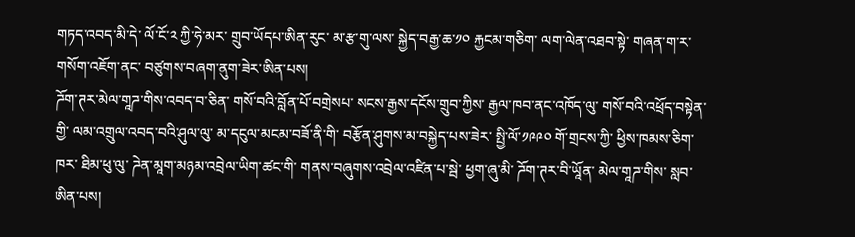གཏད་འབད་མི་དེ་ ལོ་ངོ་༢ ཀྱི་ཧེ་མར་ གྲུབ་ཡོདཔ་ཨིན་རུང་ མ་རྩ་གུ་ལས་ སྐྱེད་བརྒྱ་ཆ་༡༠ རྐྱངམ་གཅིག་ ལག་ལེན་འཐབ་སྟེ་ གཞན་ག་ར་ གསོག་འཇོག་ནང་ བཙུགས་བཞག་ནུག་ཟེར་ཨིན་པས།
ཌོག་ཊར་མེལ་གཱཌ་གིས་འབད་བ་ཅིན་ གསོ་བའི་བློན་པོ་བགྲེསཔ་ སངས་རྒྱས་དངོས་གྲུབ་ཀྱིས་ རྒྱལ་ཁབ་ནང་འཁོད་ལུ་ གསོ་བའི་འཕྲོད་བསྟེན་གྱི་ ལམ་འགྲུལ་འབད་བའི་ཤུལ་ལུ་ མ་དངུལ་མངམ་བཟོ་ནི་གི་ བརྩོན་ཤུགས་མ་བསྐྱེད་པས་ཟེར་ སྤྱི་ལོ་༡༩༩༠ གོ་གྲངས་ཀྱི་ ཕྱིས་ཁམས་ཅིག་ཁར་ ཐིམ་ཕུ་ལུ་ ཌེན་མཱག་མཉམ་འབྲེལ་ཡིག་ཚང་གི་ གནས་བཞུགས་འབྲེལ་འཛིན་པ་སྦེ་ ཕྱག་ཞུ་མི་ ཌོག་ཊར་བི་ཡཱོན་ མེལ་གཱཌ་གིས་ སླབ་ཨིན་པས།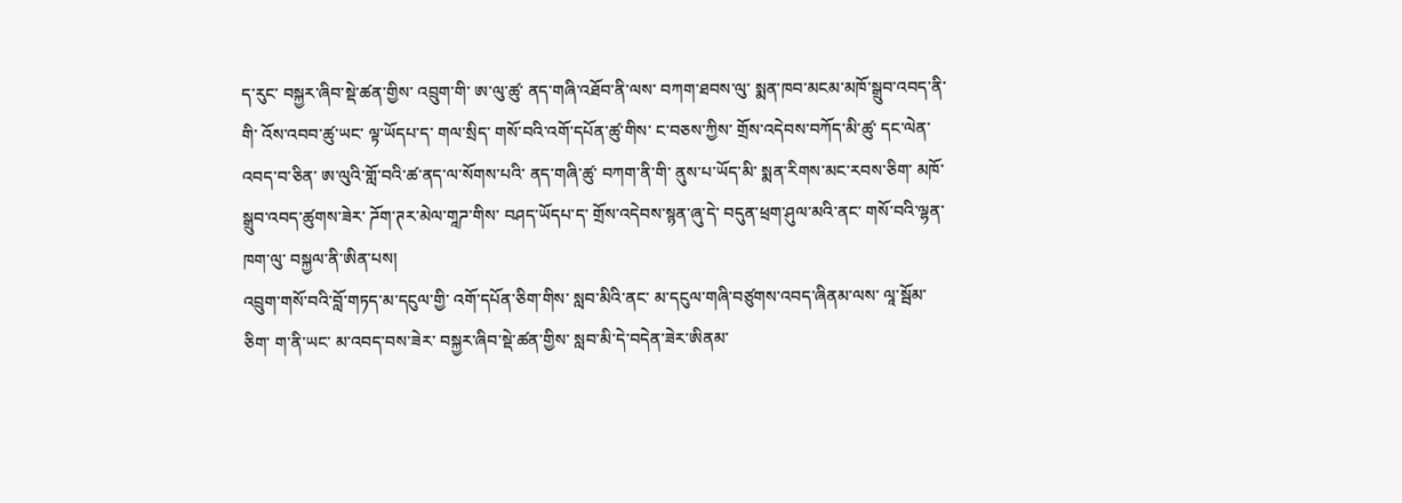ད་རུང་ བསྐྱར་ཞིབ་སྡེ་ཚན་གྱིས་ འབྲུག་གི་ ཨ་ལུ་ཚུ་ ནད་གཞི་འཐོབ་ནི་ལས་ བཀག་ཐབས་ལུ་ སྨན་ཁབ་མངམ་མཁོ་སྒྲུབ་འབད་ནི་གི་ འོས་འབབ་ཚུ་ཡང་ ལྟ་ཡོདཔ་ད་ གལ་སྲིད་ གསོ་བའི་འགོ་དཔོན་ཚུ་གིས་ ང་བཅས་ཀྱིས་ གྲོས་འདེབས་བཀོད་མི་ཚུ་ དང་ལེན་འབད་བ་ཅིན་ ཨ་ལུའི་གློ་བའི་ཚ་ནད་ལ་སོགས་པའི་ ནད་གཞི་ཚུ་ བཀག་ནི་གི་ ནུས་པ་ཡོད་མི་ སྨན་རིགས་མང་རབས་ཅིག་ མཁོ་སྒྲུབ་འབད་ཚུགས་ཟེར་ ཌོག་ཊར་མེལ་གཱཌ་གིས་ བཤད་ཡོདཔ་ད་ གྲོས་འདེབས་སྙན་ཞུ་དེ་ བདུན་ཕྲག་ཤུལ་མའི་ནང་ གསོ་བའི་ལྷན་ཁག་ལུ་ བསྐྱལ་ནི་ཨིན་པས།
འབྲུག་གསོ་བའི་བློ་གཏད་མ་དངུལ་གྱི་ འགོ་དཔོན་ཅིག་གིས་ སླབ་མིའི་ནང་ མ་དངུལ་གཞི་བཙུགས་འབད་ཞིནམ་ལས་ ལཱ་སྦོམ་ཅིག་ ག་ནི་ཡང་ མ་འབད་བས་ཟེར་ བསྐྱར་ཞིབ་སྡེ་ཚན་གྱིས་ སླབ་མི་དེ་བདེན་ཟེར་ཨིནམ་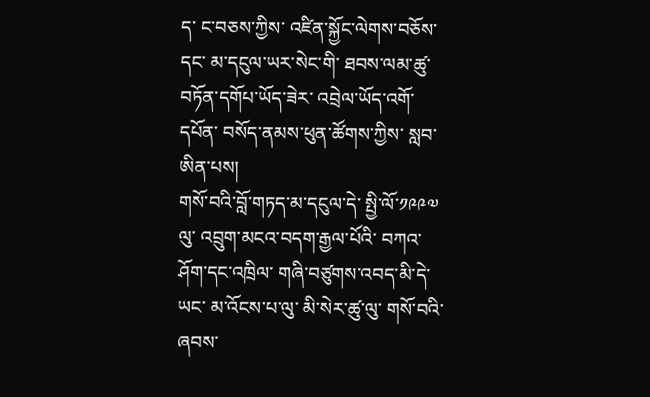ད་ ང་བཅས་ཀྱིས་ འཛིན་སྐྱོང་ལེགས་བཅོས་དང་ མ་དངུལ་ཡར་སེང་གི་ ཐབས་ལམ་ཚུ་ བཏོན་དགོཔ་ཡོད་ཟེར་ འབྲེལ་ཡོད་འགོ་དཔོན་ བསོད་ནམས་ཕུན་ཚོགས་ཀྱིས་ སླབ་ཨིན་པས།
གསོ་བའི་བློ་གཏད་མ་དངུལ་དེ་ སྤྱི་ལོ་༡༩༩༧ ལུ་ འབྲུག་མངའ་བདག་རྒྱལ་པོའི་ བཀའ་ཤོག་དང་འཁྲིལ་ གཞི་བཙུགས་འབད་མི་དེ་ཡང་ མ་འོངས་པ་ལུ་ མི་སེར་ཚུ་ལུ་ གསོ་བའི་ཞབས་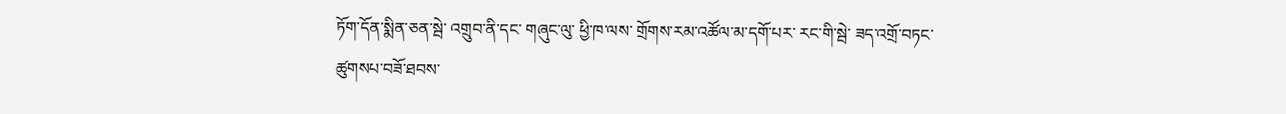ཏོག་དོན་སྨིན་ཅན་སྦེ་ འགྲུབ་ནི་དང་ གཞུང་ལུ་ ཕྱི་ཁ་ལས་ གྲོགས་རམ་འཚོལ་མ་དགོ་པར་ རང་གི་སྦེ་ ཟད་འགྲོ་བཏང་ཚུགསཔ་བཟོ་ཐབས་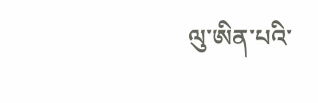ལུ་ཨིན་པའི་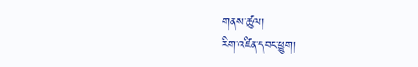གནས་ཚུལ།
རིག་འཛིན་དབང་ཕྱུག།